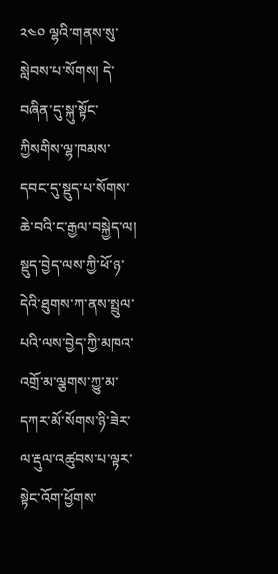༢༤༠ ལྷའི་གནས་སུ་སླེབས་པ་སོགས། དེ་བཞིན་དུ་སྐུ་སྟོང་ཀྱིསགིས་ལྷ་ཁམས་དབང་དུ་སྡུད་པ་སོགས་ཆེ་བའི་ང་རྒྱལ་བསྐྱེད་ལ། སྡུད་བྱེད་ལས་ཀྱི་ཕོ་ཉ་དེའི་ཐུགས་ཀ་ནས་སྤྲུལ་པའི་ལས་བྱེད་ཀྱི་མཁའ་འགྲོ་མ་ལྕགས་ཀྱུ་མ་དཀར་མོ་སོགས་ཉི་ཟེར་ལ་རྡུལ་འཚུབས་པ་ལྟར་སྟེང་འོག་ཕྱོགས་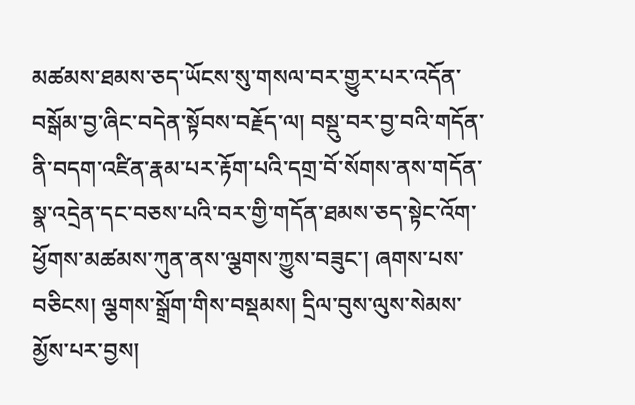མཚམས་ཐམས་ཅད་ཡོངས་སུ་གསལ་བར་གྱུར་པར་འདོན་བསྒོམ་བྱ་ཞིང་བདེན་སྟོབས་བརྗོད་ལ། བསྡུ་བར་བྱ་བའི་གདོན་ནི་བདག་འཛིན་རྣམ་པར་རྟོག་པའི་དགྲ་བོ་སོགས་ནས་གདོན་སྣ་འདྲེན་དང་བཅས་པའི་བར་གྱི་གདོན་ཐམས་ཅད་སྟེང་འོག་ཕྱོགས་མཚམས་ཀུན་ནས་ལྕགས་ཀྱུས་བཟུང་། ཞགས་པས་བཅིངས། ལྕགས་སྒྲོག་གིས་བསྡམས། དྲིལ་བུས་ལུས་སེམས་མྱོས་པར་བྱས།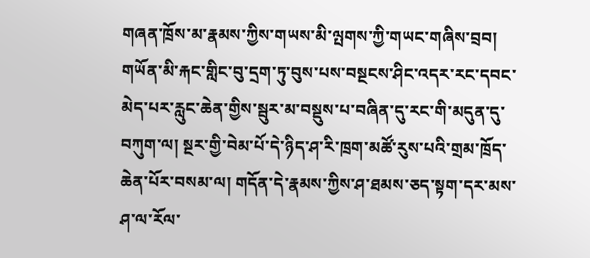གཞན་ཁྲོས་མ་རྣམས་ཀྱིས་གཡས་མི་ལྤགས་ཀྱི་གཡང་གཞིས་བྲབ། གཡོན་མི་རྐང་གླིང་བུ་དྲག་ཏུ་བུས་པས་བསྔངས་ཤིང་འདར་རང་དབང་མེད་པར་རླུང་ཆེན་གྱིས་སྦུར་མ་བསྡུས་པ་བཞིན་དུ་རང་གི་མདུན་དུ་བཀུག་ལ། སྔར་གྱི་བེམ་པོ་དེ་ཉིད་ཤ་རི་ཁྲག་མཚོ་རུས་པའི་གྲམ་ཁྲོད་ཆེན་པོར་བསམ་ལ། གདོན་དེ་རྣམས་ཀྱིས་ཤ་ཐམས་ཅད་སྟག་དར་མས་ཤ་ལ་རོལ་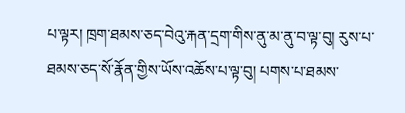པ་ལྟར། ཁྲག་ཐམས་ཅད་བེའུ་རྐན་དྲག་གིས་ནུ་མ་ནུ་བ་ལྟ་བུ། རུས་པ་ཐམས་ཅད་སོ་རྣོན་གྱིས་ཡོས་འཆོས་པ་ལྟ་བུ། པགས་པ་ཐམས་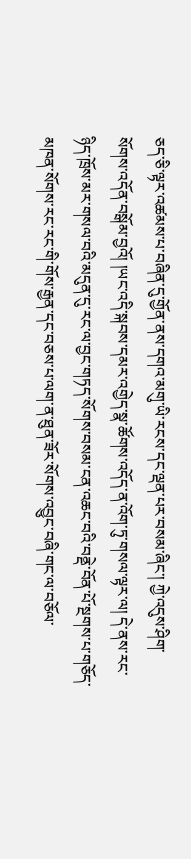ཅད་ཅི་ལྟར་འཚམས་པ་བཞིན་དུ་གྱོན་ནས་དགའ་མགུ་ཡི་རངས་དང་ལྡན་པར་བསམ་ཞིང་། ཀྱེ་འདུས་ཤིག་སོགས་འདོན་བསྒོམ་བྱའོ། །ཡང་འདི་སྐབས་དམར་འགྱེད་སྣ་ཚོགས་འདོད་ན་འོག་ཏུ་གསལ་ལྟར་ལ། དེ་ནས་རང་ཉིད་ཁྲོས་མར་གསལ་བའི་མདུན་དུ་རང་ལ་བྱང་གཏད་སོགས་བསམ་ངན་འཆང་བའི་བནྡེ་བོན་པོ་སྔགས་པ་གཅོད་མཁན་སོགས་རང་རང་གི་གོས་རྒྱན་དང་བཅས་པ་ལག་ན་ཐུན་ཟོར་སོགས་འབྱུང་བཞི་གང་ལ་བཅོལ་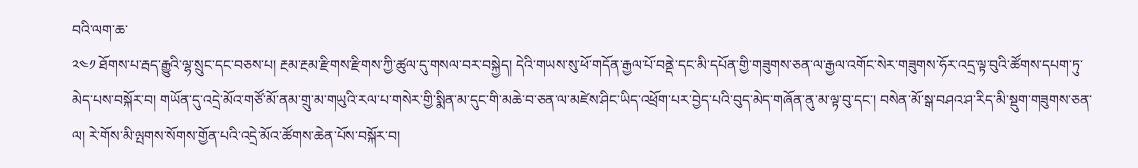བའི་ལག་ཆ་
༢༤༡ ཐོགས་པ་རྦད་རྒྱུའི་ལྷ་སྲུང་དང་བཅས་པ། རྔམ་རྔམ་རྫིགས་རྫིགས་ཀྱི་ཚུལ་དུ་གསལ་བར་བསྐྱེད། དེའི་གཡས་སུ་ཕོ་གདོན་རྒྱལ་པོ་བནྡེ་དང་མི་དཔོན་གྱི་གཟུགས་ཅན་ལ་རྒྱལ་འགོང་སེར་གཟུགས་ཧོར་འདྲ་ལྟ་བུའི་ཚོགས་དཔག་ཏུ་མེད་པས་བསྐོར་བ། གཡོན་དུ་འདྲེ་མོའ་གཙོ་མོ་ནམ་གྲུ་མ་གཡུའི་རལ་པ་གསེར་གྱི་སྨིན་མ་དུང་གི་མཆེ་བ་ཅན་ལ་མཛེས་ཤིང་ཡིད་འཕྲོག་པར་བྱེད་པའི་བུད་མེད་གཞོན་ནུ་མ་ལྟ་བུ་དང་། བསེན་མོ་སྒ་བཤའ་ཤ་རིད་མི་སྡུག་གཟུགས་ཅན་ལ། རེ་གོས་མི་ལྤགས་སོགས་གྱོན་པའི་འདྲེ་མོའ་ཚོགས་ཆེན་པོས་བསྐོར་བ།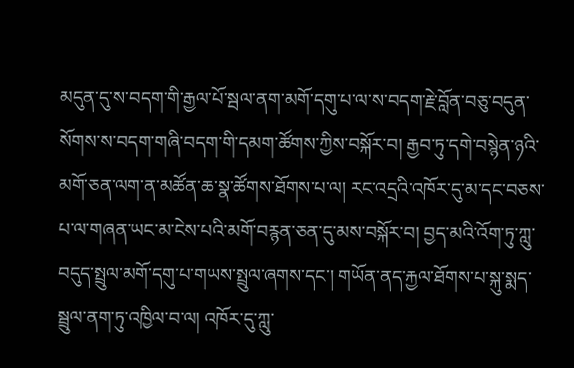མདུན་དུ་ས་བདག་གི་རྒྱལ་པོ་སྦལ་ནག་མགོ་དགུ་པ་ལ་ས་བདག་རྗེ་བློན་བཅུ་བདུན་སོགས་ས་བདག་གཞི་བདག་གི་དམག་ཚོགས་ཀྱིས་བསྐོར་བ། རྒྱབ་ཏུ་དགེ་བསྙེན་ཉའི་མགོ་ཅན་ལག་ན་མཚོན་ཆ་སྣ་ཚོགས་ཐོགས་པ་ལ། རང་འདྲའི་འཁོར་དུ་མ་དང་བཅས་པ་ལ་གཞན་ཡང་མ་ངེས་པའི་མགོ་བརྙན་ཅན་དུ་མས་བསྐོར་བ། བྱད་མའི་འོག་ཏུ་ཀླུ་བདུད་སྤྲུལ་མགོ་དགུ་པ་གཡས་སྤྲུལ་ཞགས་དང་། གཡོན་ནད་རྐྱལ་ཐོགས་པ་སྐུ་སྨད་སྦྲུལ་ནག་ཏུ་འཁྱིལ་བ་ལ། འཁོར་དུ་ཀླུ་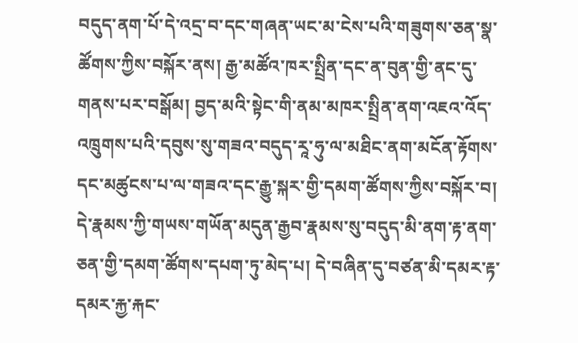བདུད་ནག་པོ་དེ་འདྲ་བ་དང་གཞན་ཡང་མ་ངེས་པའི་གཟུགས་ཅན་སྣ་ཚོགས་ཀྱིས་བསྐོར་ནས། རྒྱ་མཚོའ་ཁར་སྤྲིན་དང་ན་བུན་གྱི་ནང་དུ་གནས་པར་བསྒོམ། བྱད་མའི་སྟེང་གི་ནམ་མཁར་སྤྲིན་ནག་འཇའ་འོད་འཁྲུགས་པའི་དབུས་སུ་གཟའ་བདུད་རཱ་ཧུ་ལ་མཐིང་ནག་མངོན་རྟོགས་དང་མཚུངས་པ་ལ་གཟའ་དང་རྒྱུ་སྐར་གྱི་དམག་ཚོགས་ཀྱིས་བསྐོར་བ། དེ་རྣམས་ཀྱི་གཡས་གཡོན་མདུན་རྒྱབ་རྣམས་སུ་བདུད་མི་ནག་རྟ་ནག་ཅན་གྱི་དམག་ཚོགས་དཔག་ཏུ་མེད་པ། དེ་བཞིན་དུ་བཙན་མི་དམར་རྟ་དམར་རྐྱ་རྐང་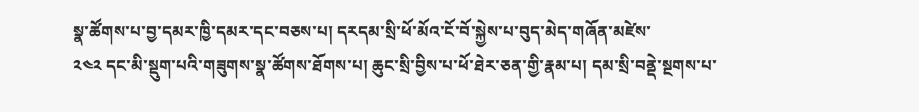སྣ་ཚོགས་པ་བྱ་དམར་ཁྱི་དམར་དང་བཅས་པ། དརདམ་སྲི་ཕོ་མོའ་ངོ་བོ་སྐྱེས་པ་བུད་མེད་གཞོན་མཛེས་
༢༤༢ དང་མི་སྡུག་པའི་གཟུགས་སྣ་ཚོགས་ཐོགས་པ། ཆུང་སྲི་བྱིས་པ་ཕོ་ཐེར་ཅན་གྱི་རྣམ་པ། དམ་སྲི་བནྡེ་སྔགས་པ་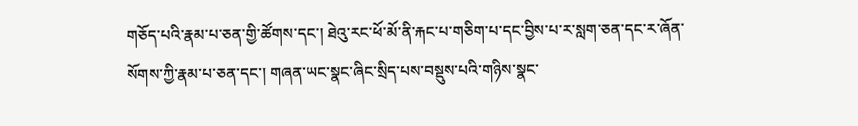གཅོད་པའི་རྣམ་པ་ཅན་གྱི་ཚོགས་དང་། ཐེའུ་རང་ཕོ་མོ་ནི་རྐང་པ་གཅིག་པ་དང་བྱིས་པ་ར་སླག་ཅན་དང་ར་ཞོན་སོགས་ཀྱི་རྣམ་པ་ཅན་དང་། གཞན་ཡང་སྣང་ཞིང་སྲིད་པས་བསྡུས་པའི་གཉིས་སྣང་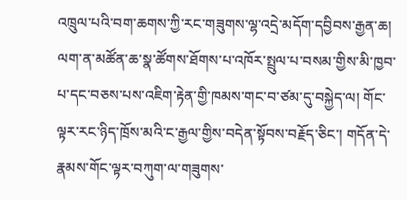འཁྲུལ་པའི་བག་ཆགས་ཀྱི་རང་གཟུགས་ལྷ་འདྲེ་མདོག་དབྱིབས་རྒྱན་ཆ། ལག་ན་མཚོན་ཆ་སྣ་ཚོགས་ཐོགས་པ་འཁོར་སྤྲུལ་པ་བསམ་གྱིས་མི་ཁྱབ་པ་དང་བཅས་པས་འཇིག་རྟེན་གྱི་ཁམས་གང་བ་ཙམ་དུ་བསྐྱེད་ལ། གོང་ལྟར་རང་ཉིད་ཁྲོས་མའི་ང་རྒྱལ་གྱིས་བདེན་སྟོབས་བརྗོད་ཅིང་། གདོན་དེ་རྣམས་གོང་ལྟར་བཀུག་ལ་གཟུགས་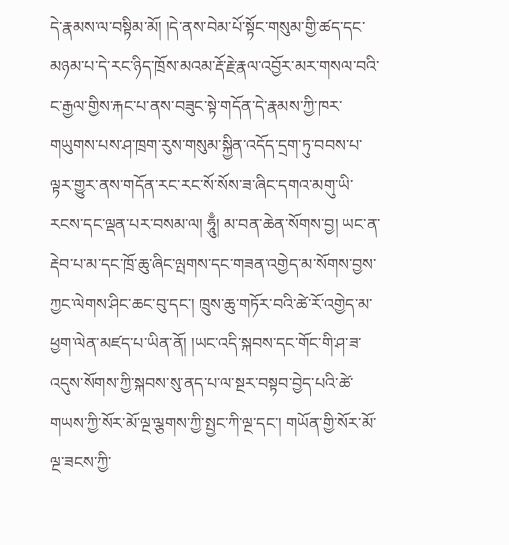དེ་རྣམས་ལ་བསྟིམ་མོ། །དེ་ནས་བེམ་པོ་སྟོང་གསུམ་གྱི་ཚད་དང་མཉམ་པ་དེ་རང་ཉིད་ཁྲོས་མའམ་རྡོ་རྗེ་རྣལ་འབྱོར་མར་གསལ་བའི་ང་རྒྱལ་གྱིས་རྐང་པ་ནས་བཟུང་སྟེ་གདོན་དེ་རྣམས་ཀྱི་ཁར་གཡུགས་པས་ཤ་ཁྲག་རུས་གསུམ་སྐྱིན་འདོད་དྲག་ཏུ་བབས་པ་ལྟར་གྱུར་ནས་གདོན་རང་རང་སོ་སོས་ཟ་ཞིང་དགའ་མགུ་ཡི་རངས་དང་ལྡན་པར་བསམ་ལ། ཧཱུྃ། མ་བན་ཆེན་སོགས་བྱ། ཡང་ན་རྡེབ་པ་མ་དང་ཁྲོ་ཆུ་ཞིང་ལྤགས་དང་གཟན་འགྱེད་མ་སོགས་བྱས་ཀྱང་ལེགས་ཤིང་ཆང་བུ་དང་། ཁྲུས་ཆུ་གཏོར་བའི་ཚེ་རོ་འགྱེད་མ་ཕྱག་ལེན་མཛད་པ་ཡིན་ནོ། །ཡང་འདི་སྐབས་དང་གོང་གི་ཤ་ཟ་འདུས་སོགས་ཀྱི་སྐབས་སུ་ནད་པ་ལ་སྔར་བསྟབ་བྱེད་པའི་ཚེ་གཡས་ཀྱི་སོར་མོ་ལྔ་ལྕགས་ཀྱི་སྤྱང་ཀི་ལྔ་དང་། གཡོན་གྱི་སོར་མོ་ལྔ་ཟངས་ཀྱི་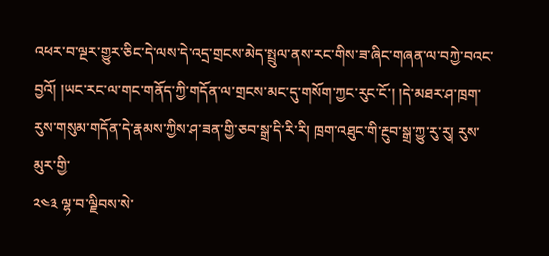འཕར་བ་ལྔར་གྱུར་ཅིང་དེ་ལས་དེ་འདྲ་གྲངས་མེད་སྤྲུལ་ནས་རང་གིས་ཟ་ཞིང་གཞན་ལ་བཀྱེ་བའང་བྱའོ། །ཡང་རང་ལ་གང་གནོད་ཀྱི་གདོན་ལ་གྲངས་མང་དུ་གསོག་ཀྱང་རུང་ངོ་། །དེ་མཐར་ཤ་ཁྲག་རུས་གསུམ་གདོན་དེ་རྣམས་ཀྱིས་ཤ་ཟན་གྱི་ཅབ་སྒྲ་དི་རི་རི། ཁྲག་འཐུང་གི་རྔུབ་སྒྲ་ཀྱུ་རུ་རུ། རུས་མུར་གྱི་
༢༤༣ ལྷ་བ་ལྗིབས་སེ་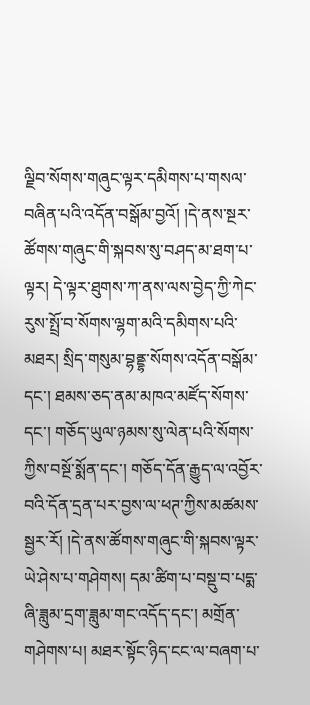ལྗིབ་སོགས་གཞུང་ལྟར་དམིགས་པ་གསལ་བཞིན་པའི་འདོན་བསྒོམ་བྱའོ། །དེ་ནས་སྔར་ཚོགས་གཞུང་གི་སྐབས་སུ་བཤད་མ་ཐག་པ་ལྟར། དེ་ལྟར་ཐུགས་ཀ་ནས་ལས་བྱེད་ཀྱི་ཀེང་རུས་སྤྲོ་བ་སོགས་ལྷག་མའི་དམིགས་པའི་མཐར། སྲིད་གསུམ་བྷནྡྷ་སོགས་འདོན་བསྒོམ་དང་། ཐམས་ཅད་ནམ་མཁའ་མཛོད་སོགས་དང་། གཅོད་ཡུལ་ཉམས་སུ་ལེན་པའི་སོགས་ཀྱིས་བསྔོ་སྨོན་དང་། གཅོད་དོན་རྒྱུད་ལ་འབྱོར་བའི་དོན་དྲན་པར་བྱས་ལ་ཕཊ་ཀྱིས་མཚམས་སྦྱར་རོ། །དེ་ནས་ཚོགས་གཞུང་གི་སྐབས་ལྟར་ཡེ་ཤེས་པ་གཤེགས། དམ་ཚིག་པ་བསྡུ་བ་པདྨ་ཞི་ཟླུམ་དྲག་ཟླུམ་གང་འདོད་དང་། མགྲོན་གཤེགས་པ། མཐར་སྟོང་ཉིད་ངང་ལ་བཞག་པ་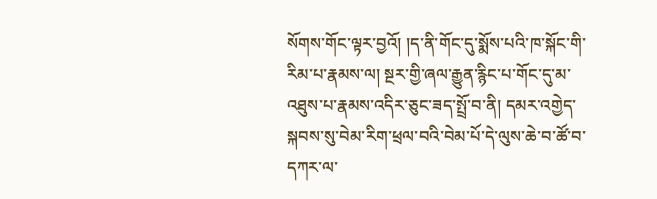སོགས་གོང་ལྟར་བྱའོ། །ད་ནི་གོང་དུ་སྨོས་པའི་ཁ་སྐོང་གི་རིམ་པ་རྣམས་ལ། སྔར་གྱི་ཞལ་རྒྱུན་རྙིང་པ་གོང་དུ་མ་འཐུས་པ་རྣམས་འདིར་ཅུང་ཟད་སྤྲོ་བ་ནི། དམར་འགྱེད་སྐབས་སུ་བེམ་རིག་ཕྲལ་བའི་བེམ་པོ་དེ་ལུས་ཆེ་བ་ཚོ་བ་དཀར་ལ་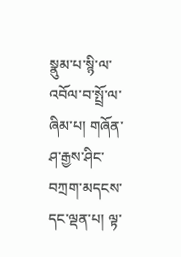སྣུམ་པ་སྙི་ལ་འབོལ་བ་སྤྲོ་ལ་ཞིམ་པ། གཞོན་ཤ་རྒྱས་ཤིང་བཀྲག་མདངས་དང་ལྡན་པ། ལྟ་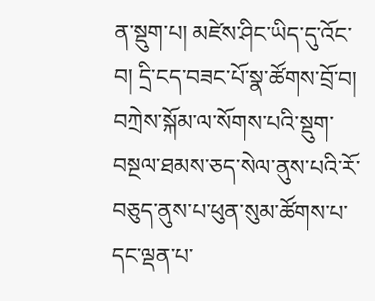ན་སྡུག་པ། མཛེས་ཤིང་ཡིད་དུ་འོང་བ། དྲི་ངད་བཟང་པོ་སྣ་ཚོགས་བྲོ་བ། བཀྲེས་སྐོམ་ལ་སོགས་པའི་སྡུག་བསྔལ་ཐམས་ཅད་སེལ་ནུས་པའི་རོ་བཅུད་ནུས་པ་ཕུན་སུམ་ཚོགས་པ་དང་ལྡན་པ་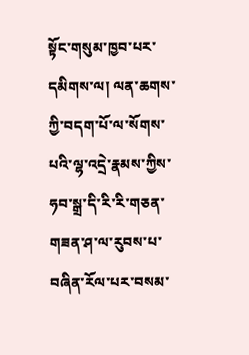སྟོང་གསུམ་ཁྱབ་པར་དམིགས་ལ། ལན་ཆགས་ཀྱི་བདག་པོ་ལ་སོགས་པའི་ལྷ་འདྲེ་རྣམས་ཀྱིས་ཧབ་སྒྲ་དི་རི་རི་གཅན་གཟན་ཤ་ལ་རུབས་པ་བཞིན་རོལ་པར་བསམ་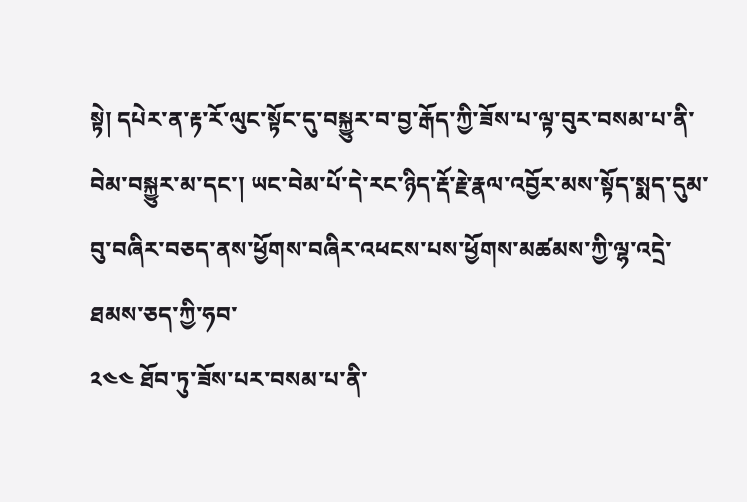སྟེ། དཔེར་ན་རྟ་རོ་ལུང་སྟོང་དུ་བསྐྱུར་བ་བྱ་རྒོད་ཀྱི་ཟོས་པ་ལྟ་བུར་བསམ་པ་ནི་བེམ་བསྐྱུར་མ་དང་། ཡང་བེམ་པོ་དེ་རང་ཉིད་རྡོ་རྗེ་རྣལ་འབྱོར་མས་སྟོད་སྨད་དུམ་བུ་བཞིར་བཅད་ནས་ཕྱོགས་བཞིར་འཕངས་པས་ཕྱོགས་མཚམས་ཀྱི་ལྷ་འདྲེ་ཐམས་ཅད་ཀྱི་ཧབ་
༢༤༤ ཐོབ་ཏུ་ཟོས་པར་བསམ་པ་ནི་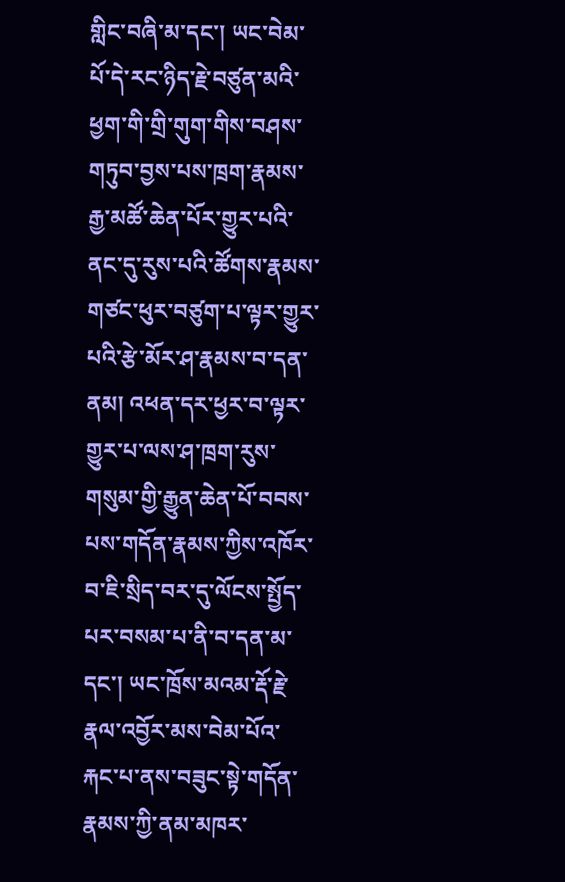གླིང་བཞི་མ་དང་། ཡང་བེམ་པོ་དེ་རང་ཉིད་རྗེ་བཙུན་མའི་ཕྱག་གི་གྲི་གུག་གིས་བཤས་གཏུབ་བྱས་པས་ཁྲག་རྣམས་རྒྱ་མཚོ་ཆེན་པོར་གྱུར་པའི་ནང་དུ་རུས་པའི་ཚོགས་རྣམས་གཙང་ཕུར་བཙུག་པ་ལྟར་གྱུར་པའི་རྩེ་མོར་ཤ་རྣམས་བ་དན་ནམ། འཕན་དར་ཕྱར་བ་ལྟར་གྱུར་པ་ལས་ཤ་ཁྲག་རུས་གསུམ་གྱི་རྒྱུན་ཆེན་པོ་བབས་པས་གདོན་རྣམས་ཀྱིས་འཁོར་བ་ཇི་སྲིད་བར་དུ་ལོངས་སྤྱོད་པར་བསམ་པ་ནི་བ་དན་མ་དང་། ཡང་ཁྲོས་མའམ་རྡོ་རྗེ་རྣལ་འབྱོར་མས་བེམ་པོའ་རྐང་པ་ནས་བཟུང་སྟེ་གདོན་རྣམས་ཀྱི་ནམ་མཁར་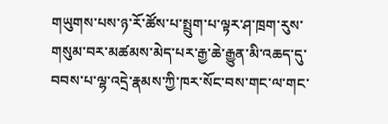གཡུགས་པས་ཉ་རོ་ཚོས་པ་སྤྲུག་པ་ལྟར་ཤ་ཁྲག་རུས་གསུམ་བར་མཚམས་མེད་པར་རྒྱ་ཆེ་རྒྱུན་མི་འཆད་དུ་བབས་པ་ལྷ་འདྲེ་རྣམས་ཀྱི་ཁར་སོང་བས་གང་ལ་གང་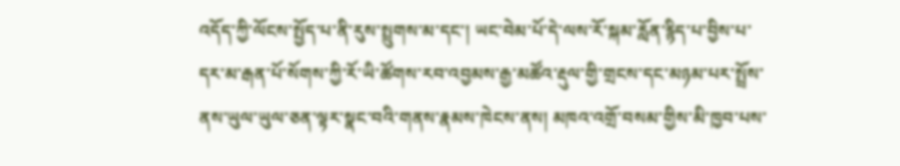འདོད་ཀྱི་ལོངས་སྤྱོད་པ་ནི་རུས་སྤྲུགས་མ་དང་། ཡང་བེམ་པོ་དེ་ལས་རོ་སྐམ་རློན་རྙིད་པ་བྱིས་པ་དར་མ་རྒན་པོ་སོགས་ཀྱི་རོ་ཡི་ཚོགས་རབ་འབྱམས་རྒྱ་མཚོའ་རྡུལ་གྱི་གྲངས་དང་མཉམ་པར་སྤྲོས་ནས་ཡུལ་ཡུལ་ཅན་ལྟར་སྣང་བའི་གནས་རྣམས་ཁེངས་ནས། མཁའ་འགྲོ་བསམ་གྱིས་མི་ཁྱབ་པས་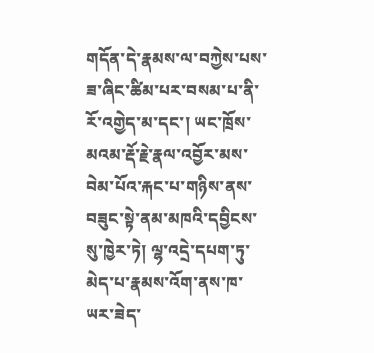གདོན་དེ་རྣམས་ལ་བཀྱེས་པས་ཟ་ཞིང་ཚིམ་པར་བསམ་པ་ནི་རོ་འགྱེད་མ་དང་། ཡང་ཁྲོས་མའམ་རྡོ་རྗེ་རྣལ་འབྱོར་མས་བེམ་པོའ་རྐང་པ་གཉིས་ནས་བཟུང་སྟེ་ནམ་མཁའི་དབྱིངས་སུ་ཁྱེར་ཏེ། ལྷ་འདྲེ་དཔག་ཏུ་མེད་པ་རྣམས་འོག་ནས་ཁ་ཡར་ཟེད་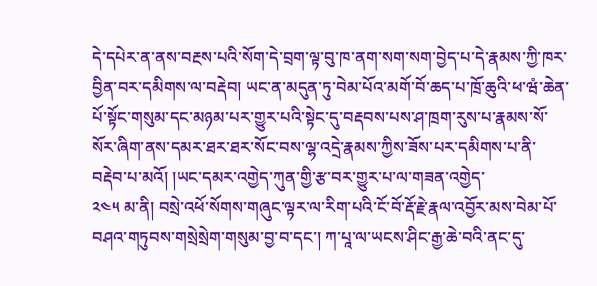དེ་དཔེར་ན་ནས་བརྔས་པའི་སོག་དེ་བྲག་ལྟ་བུ་ཁ་ནག་སག་སག་བྱེད་པ་དེ་རྣམས་ཀྱི་ཁར་བྱིན་བར་དམིགས་ལ་བརྡེབ། ཡང་ན་མདུན་ཏུ་བེམ་པོའ་མགོ་བོ་ཆད་པ་ཁྲོ་ཆུའི་ཕ་ཝཾ་ཆེན་པོ་སྟོང་གསུམ་དང་མཉམ་པར་གྱུར་པའི་སྟེང་དུ་བརྡབས་པས་ཤ་ཁྲག་རུས་པ་རྣམས་སོ་སོར་ཞིག་ནས་དམར་ཐར་ཐར་སོང་བས་ལྷ་འདྲེ་རྣམས་ཀྱིས་ཟོས་པར་དམིགས་པ་ནི་བརྡེབ་པ་མའོ། །ཡང་དམར་འགྱེད་ཀུན་གྱི་རྩ་བར་གྱུར་པ་ལ་གཟན་འགྱེད་
༢༤༥ མ་ནི། བསྲེ་འཕོ་སོགས་གཞུང་ལྟར་ལ་རིག་པའི་ངོ་བོ་རྡོ་རྗེ་རྣལ་འབྱོར་མས་བེམ་པོ་བཤའ་གཏུབས་གསྲེསྲེག་གསུམ་བྱ་བ་དང་། ཀ་པཱ་ལ་ཡངས་ཤིང་རྒྱ་ཆེ་བའི་ནང་དུ་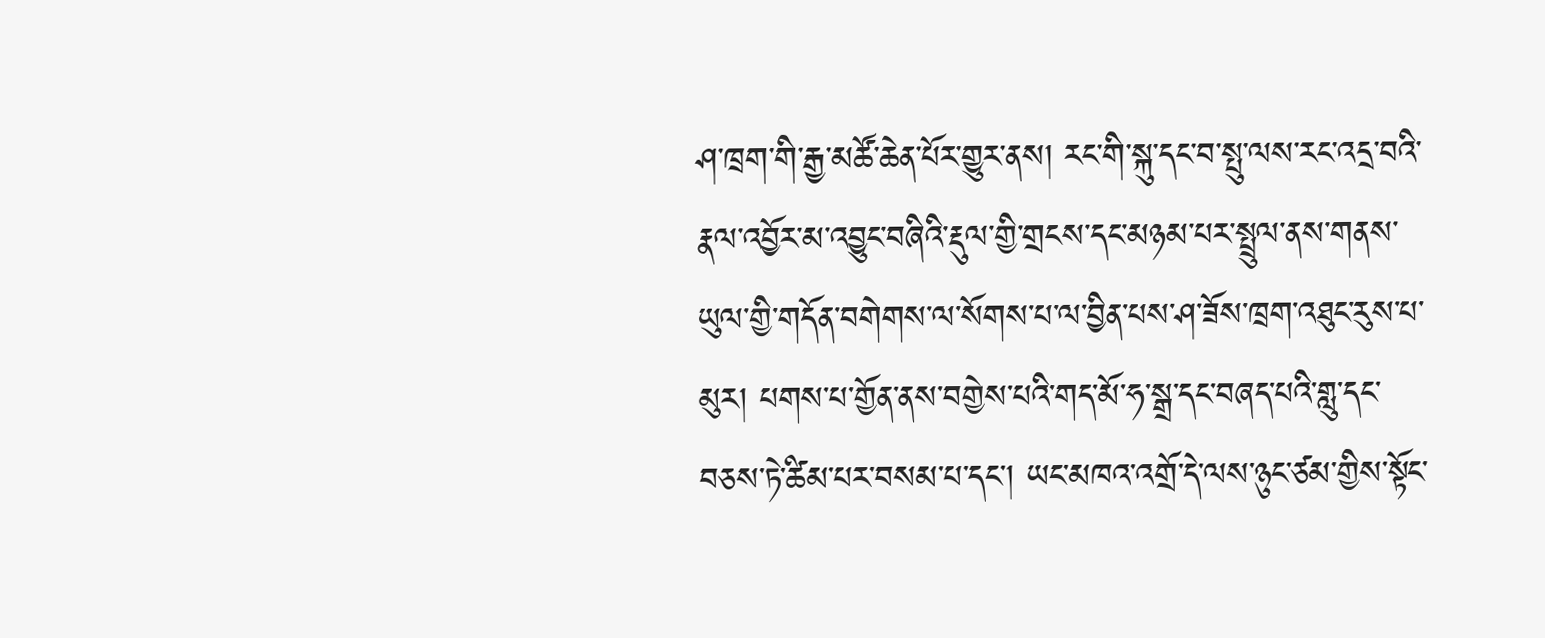ཤ་ཁྲག་གི་རྒྱ་མཚོ་ཆེན་པོར་གྱུར་ནས། རང་གི་སྐུ་དང་བ་སྤུ་ལས་རང་འདྲ་བའི་རྣལ་འབྱོར་མ་འབྱུང་བཞིའི་རྡུལ་གྱི་གྲངས་དང་མཉམ་པར་སྤྲུལ་ནས་གནས་ཡུལ་གྱི་གདོན་བགེགས་ལ་སོགས་པ་ལ་བྱིན་པས་ཤ་ཟོས་ཁྲག་འཐུང་རུས་པ་མུར། པགས་པ་གྱོན་ནས་བགྱེས་པའི་གད་མོ་ཧ་སྒྲ་དང་བཞད་པའི་གླུ་དང་བཅས་ཏེ་ཚིམ་པར་བསམ་པ་དང་། ཡང་མཁའ་འགྲོ་དེ་ལས་ཉུང་ཙམ་གྱིས་སྟོང་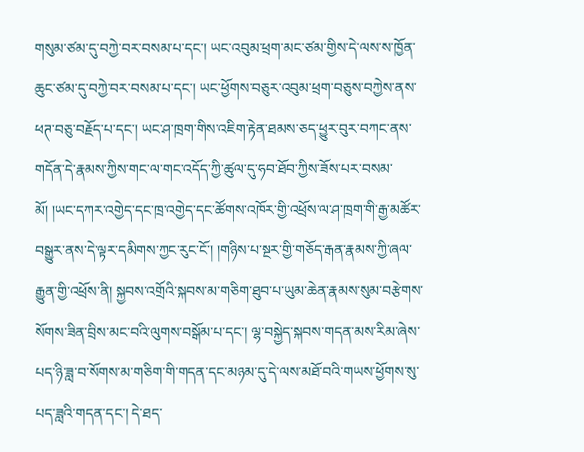གསུམ་ཙམ་དུ་བཀྱེ་བར་བསམ་པ་དང་། ཡང་འབུམ་ཕྲག་མང་ཙམ་གྱིས་དེ་ལས་ས་ཁྱོན་ཆུང་ཙམ་དུ་བཀྱེ་བར་བསམ་པ་དང་། ཡང་ཕྱོགས་བཅུར་འབུམ་ཕྲག་བཅུས་བཀྱེས་ནས་ཕཊ་བཅུ་བརྗོད་པ་དང་། ཡང་ཤ་ཁྲག་གིས་འཇིག་རྟེན་ཐམས་ཅད་ཕྱུར་བུར་བཀང་ནས་གདོན་དེ་རྣམས་ཀྱིས་གང་ལ་གང་འདོད་ཀྱི་ཚུལ་དུ་ཧབ་ཐོབ་ཀྱིས་ཟོས་པར་བསམ་མོ། །ཡང་དཀར་འགྱེད་དང་ཁྲ་འགྱེད་དང་ཚོགས་འཁོར་གྱི་འཕྲོས་ལ་ཤ་ཁྲག་གི་རྒྱ་མཚོར་བསྒྱུར་ནས་དེ་ལྟར་དམིགས་ཀྱང་རུང་ངོ་། །གཉིས་པ་སྔར་གྱི་གཅོད་རྒན་རྣམས་ཀྱི་ཞལ་རྒྱུན་གྱི་འཕྲོས་ནི། སྐྱབས་འགྲོའི་སྐབས་མ་གཅིག་ཐུབ་པ་ཡུམ་ཆེན་རྣམས་སུམ་བརྩེགས་སོགས་ཟིན་བྲིས་མང་བའི་ལུགས་བསྒོམ་པ་དང་། ལྷ་བསྐྱེད་སྐབས་གདན་མས་རིམ་ཞེས་པད་ཉི་ཟླ་བ་སོགས་མ་གཅིག་གི་གདན་དང་མཉམ་དུ་དེ་ལས་མཐོ་བའི་གཡས་ཕྱོགས་སུ་པད་ཟླའི་གདན་དང་། དེ་ཐད་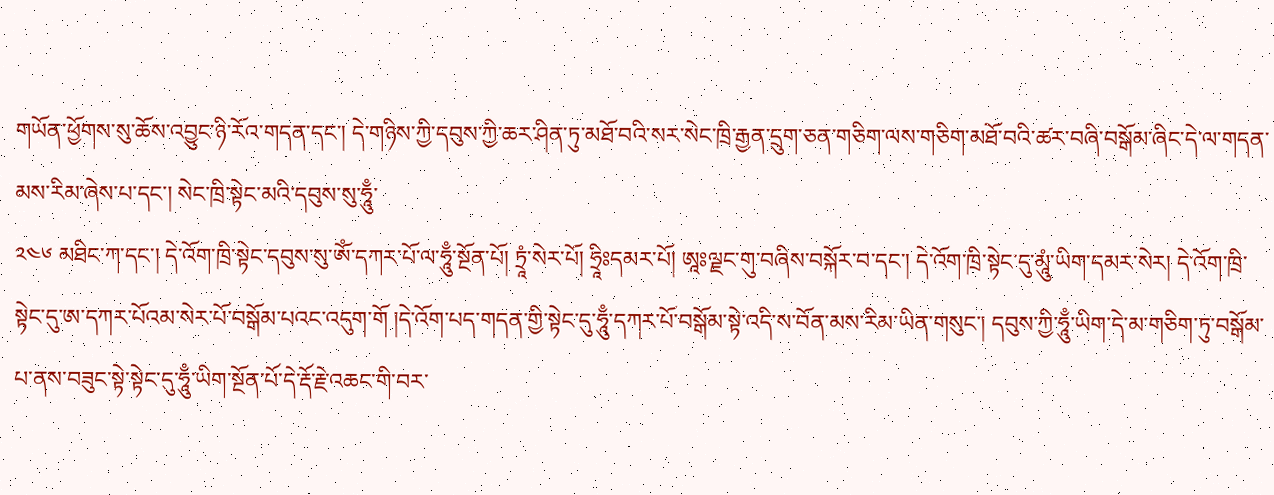གཡོན་ཕྱོགས་སུ་ཆོས་འབྱུང་ཉི་རོའ་གདན་དང་། དེ་གཉིས་ཀྱི་དབུས་ཀྱི་ཆར་ཤིན་ཏུ་མཐོ་བའི་སར་སེང་ཁྲི་རྒྱན་དྲུག་ཅན་གཅིག་ལས་གཅིག་མཐོ་བའི་ཚར་བཞི་བསྒོམ་ཞིང་དེ་ལ་གདན་མས་རིམ་ཞེས་པ་དང་། སེང་ཁྲི་སྟེང་མའི་དབུས་སུ་ཧཱུྃ་
༢༤༦ མཐིང་ཀ་དང་། དེ་འོག་ཁྲི་སྟེང་དབུས་སུ་ༀ་དཀར་པོ་ལ་ཧཱུྃ་སྔོན་པོ། ཏྲཱཾ་སེར་པོ། ཧྲཱིཿདམར་པོ། ཨཱཿལྗང་གུ་བཞིས་བསྐོར་བ་དང་། དེ་འོག་ཁྲི་སྟེང་དུ་མཱུཾ་ཡིག་དམར་སེར། དེ་འོག་ཁྲི་སྟེང་དུ་ཨ་དཀར་པོའམ་སེར་པོ་བསྒོམ་པའང་འདུག་གོ །དེ་འོག་པད་གདན་གྱི་སྟེང་དུ་ཧཱུྃ་དཀར་པོ་བསྒོམ་སྟེ་འདི་ས་བོན་མས་རིམ་ཡིན་གསུང་། དབུས་ཀྱི་ཧཱུྃ་ཡིག་དེ་མ་གཅིག་ཏུ་བསྒོམ་པ་ནས་བཟུང་སྟེ་སྟེང་དུ་ཧཱུྃ་ཡིག་སྔོན་པོ་དེ་རྡོ་རྗེ་འཆང་གི་བར་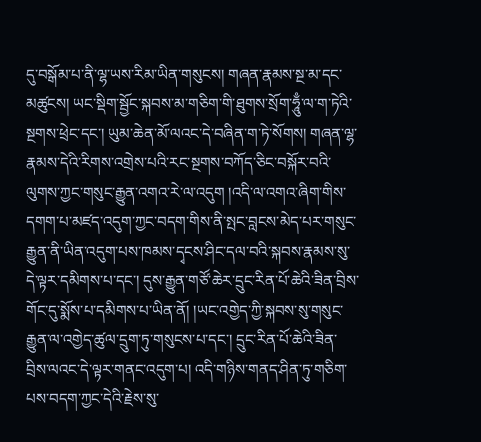དུ་བསྒོམ་པ་ནི་ལྷ་ཡས་རིམ་ཡིན་གསུངས། གཞན་རྣམས་སྔ་མ་དང་མཚུངས། ཡང་སྡིག་སྦྱོང་སྐབས་མ་གཅིག་གི་ཐུགས་སྲོག་ཧཱུྃ་ལ་ག་ཏེའི་སྔགས་ཕྲེང་དང་། ཡུམ་ཆེན་མོ་ལའང་དེ་བཞིན་ག་ཏེ་སོགས། གཞན་ལྷ་རྣམས་དེའི་རིགས་འགྲེས་པའི་རང་སྔགས་བཀོད་ཅིང་བསྐོར་བའི་ལུགས་ཀྱང་གསུང་རྒྱུན་འགའ་རེ་ལ་འདུག །འདི་ལ་འགའ་ཞིག་གིས་དགག་པ་མཛད་འདུག་ཀྱང་བདག་གིས་ནི་སྤང་བླངས་མེད་པར་གསུང་རྒྱུན་ནི་ཡིན་འདུག་པས་ཁམས་དྭངས་ཤིང་དལ་བའི་སྐབས་རྣམས་སུ་དེ་ལྟར་དམིགས་པ་དང་། དུས་རྒྱུན་གཙོ་ཆེར་དྲུང་རིན་པོ་ཆེའི་ཟིན་བྲིས་གོང་དུ་སྨོས་པ་དམིགས་པ་ཡིན་ནོ། །ཡང་འགྱེད་ཀྱི་སྐབས་སུ་གསུང་རྒྱུན་ལ་འགྱེད་ཚུལ་དྲུག་ཏུ་གསུངས་པ་དང་། དྲུང་རིན་པོ་ཆེའི་ཟིན་བྲིས་ལའང་དེ་ལྟར་གནང་འདུག་པ། འདི་གཉིས་གནད་ཤིན་ཏུ་གཅིག་པས་བདག་ཀྱང་དེའི་རྗེས་སུ་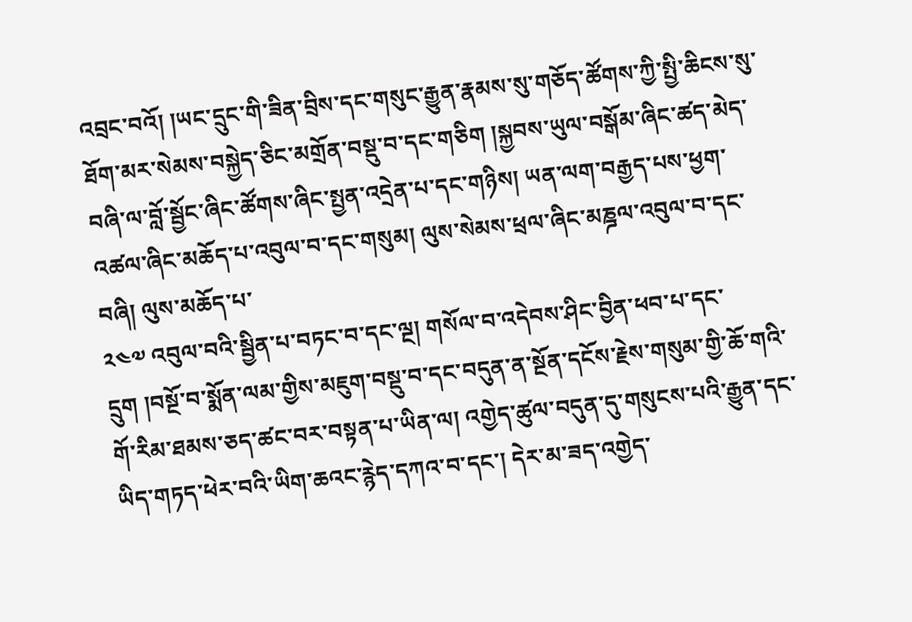འབྲང་བའོ། །ཡང་དྲུང་གི་ཟིན་བྲིས་དང་གསུང་རྒྱུན་རྣམས་སུ་གཅོད་ཚོགས་ཀྱི་སྤྱི་ཆིངས་སུ་ཐོག་མར་སེམས་བསྐྱེད་ཅིང་མགྲོན་བསྡུ་བ་དང་གཅིག །སྐྱབས་ཡུལ་བསྒོམ་ཞིང་ཚད་མེད་བཞི་ལ་བློ་སྦྱོང་ཞིང་ཚོགས་ཞིང་སྤྱན་འདྲེན་པ་དང་གཉིས། ཡན་ལག་བརྒྱད་པས་ཕྱག་འཚལ་ཞིང་མཆོད་པ་འབུལ་བ་དང་གསུམ། ལུས་སེམས་ཕྲལ་ཞིང་མཎྜལ་འབུལ་བ་དང་བཞི། ལུས་མཆོད་པ་
༢༤༧ འབུལ་བའི་སྦྱིན་པ་བཏང་བ་དང་ལྔ། གསོལ་བ་འདེབས་ཤིང་བྱིན་ཕབ་པ་དང་དྲུག །བསྔོ་བ་སྨོན་ལམ་གྱིས་མཇུག་བསྡུ་བ་དང་བདུན་ན་སྔོན་དངོས་རྗེས་གསུམ་གྱི་ཆོ་གའི་གོ་རིམ་ཐམས་ཅད་ཚང་བར་བསྟན་པ་ཡིན་ལ། འགྱེད་ཚུལ་བདུན་དུ་གསུངས་པའི་རྒྱུན་དང་ཡིད་གཏད་ཕེར་བའི་ཡིག་ཆའང་རྙེད་དཀའ་བ་དང་། དེར་མ་ཟད་འགྱེད་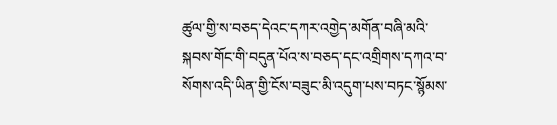ཚུལ་གྱི་ས་བཅད་དེའང་དཀར་འགྱེད་མགོན་བཞི་མའི་སྐབས་གོང་གི་བདུན་པོའ་ས་བཅད་དང་འགྲིགས་དཀའ་བ་སོགས་འདི་ཡིན་གྱི་ངོས་བཟུང་མི་འདུག་པས་བཏང་སྙོམས་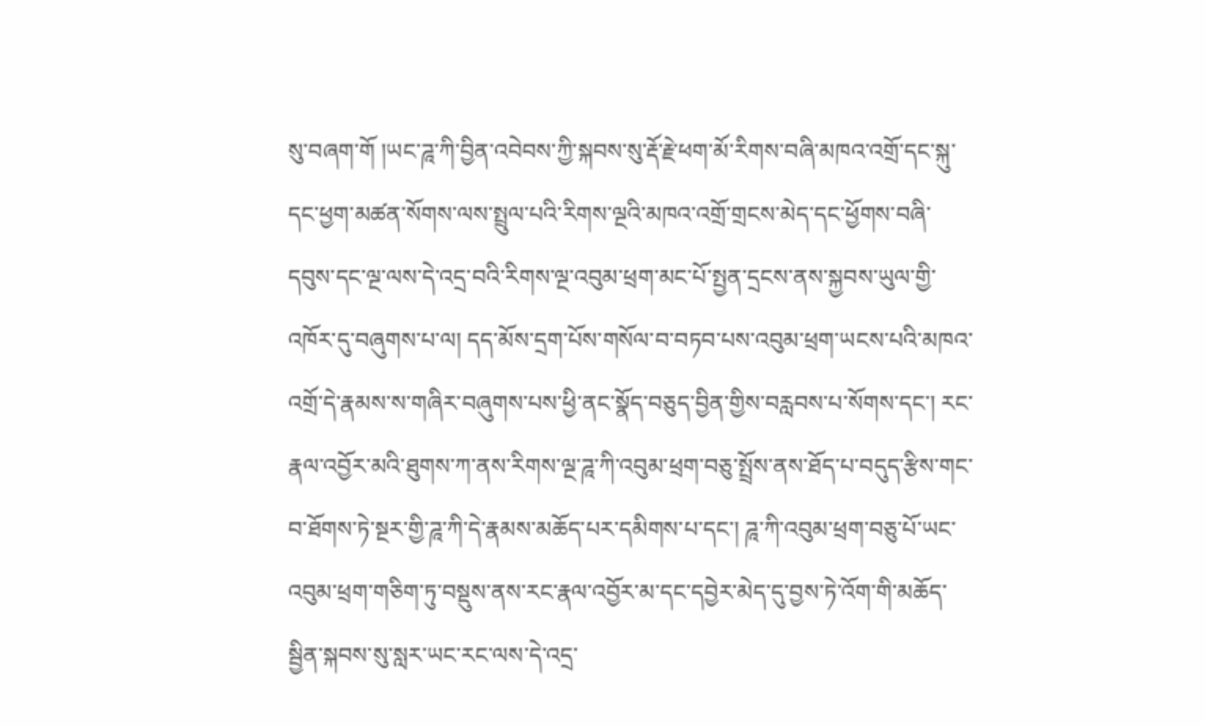སུ་བཞག་གོ །ཡང་ཌཱ་ཀི་བྱིན་འབེབས་ཀྱི་སྐབས་སུ་རྡོ་རྗེ་ཕག་མོ་རིགས་བཞི་མཁའ་འགྲོ་དང་སྐུ་དང་ཕྱག་མཚན་སོགས་ལས་སྤྲུལ་པའི་རིགས་ལྔའི་མཁའ་འགྲོ་གྲངས་མེད་དང་ཕྱོགས་བཞི་དབུས་དང་ལྔ་ལས་དེ་འདྲ་བའི་རིགས་ལྔ་འབུམ་ཕྲག་མང་པོ་སྤྱན་དྲངས་ནས་སྐྱབས་ཡུལ་གྱི་འཁོར་དུ་བཞུགས་པ་ལ། དད་མོས་དྲག་པོས་གསོལ་བ་བཏབ་པས་འབུམ་ཕྲག་ཡངས་པའི་མཁའ་འགྲོ་དེ་རྣམས་ས་གཞིར་བཞུགས་པས་ཕྱི་ནང་སྣོད་བཅུད་བྱིན་གྱིས་བརླབས་པ་སོགས་དང་། རང་རྣལ་འབྱོར་མའི་ཐུགས་ཀ་ནས་རིགས་ལྔ་ཌཱ་ཀི་འབུམ་ཕྲག་བཅུ་སྤྲོས་ནས་ཐོད་པ་བདུད་རྩིས་གང་བ་ཐོགས་ཏེ་སྔར་གྱི་ཌཱ་ཀི་དེ་རྣམས་མཆོད་པར་དམིགས་པ་དང་། ཌཱ་ཀི་འབུམ་ཕྲག་བཅུ་པོ་ཡང་འབུམ་ཕྲག་གཅིག་ཏུ་བསྡུས་ནས་རང་རྣལ་འབྱོར་མ་དང་དབྱེར་མེད་དུ་བྱས་ཏེ་འོག་གི་མཆོད་སྦྱིན་སྐབས་སུ་སླར་ཡང་རང་ལས་དེ་འདྲ་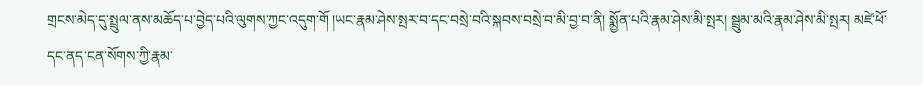གྲངས་མེད་དུ་སྤྲུལ་ནས་མཆོད་པ་བྱེད་པའི་ལུགས་ཀྱང་འདུག་གོ །ཡང་རྣམ་ཤེས་སྤར་བ་དང་བསྲེ་བའི་སྐབས་བསྲེ་བ་མི་བྱ་བ་ནི། སྨྱོན་པའི་རྣམ་ཤེས་མི་སྤར། སྦྲུམ་མའི་རྣམ་ཤེས་མི་སྤར། མཛེ་ཕོ་དང་ནད་ངན་སོགས་ཀྱི་རྣམ་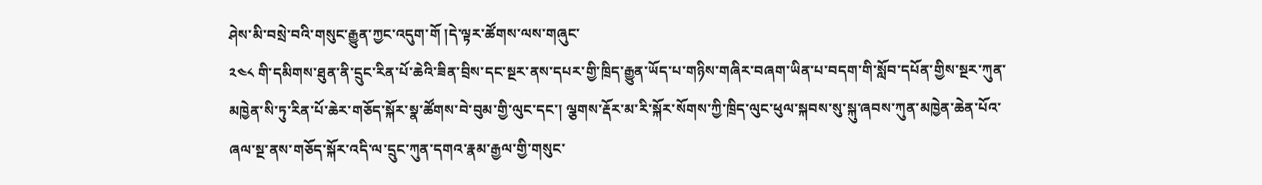ཤེས་མི་བསྲེ་བའི་གསུང་རྒྱུན་ཀྱང་འདུག་གོ །དེ་ལྟར་ཚོགས་ལས་གཞུང་
༢༤༨ གི་དམིགས་ཐུན་ནི་དྲུང་རིན་པོ་ཆེའི་ཟིན་བྲིས་དང་སྔར་ནས་དཔར་གྱི་ཁྲིད་རྒྱུན་ཡོད་པ་གཉིས་གཞིར་བཞག་ཡིན་པ་བདག་གི་སློབ་དཔོན་གྱིས་སྔར་ཀུན་མཁྱེན་སི་ཏུ་རིན་པོ་ཆེར་གཅོད་སྐོར་སྣ་ཚོགས་བེ་བུམ་གྱི་ལུང་དང་། ལྕགས་རྡོར་མ་རི་སྐོར་སོགས་ཀྱི་ཁྲིད་ལུང་ཕུལ་སྐབས་སུ་སྐུ་ཞབས་ཀུན་མཁྱེན་ཆེན་པོའ་ཞལ་སྔ་ནས་གཅོད་སྐོར་འདི་ལ་དྲུང་ཀུན་དགའ་རྣམ་རྒྱལ་གྱི་གསུང་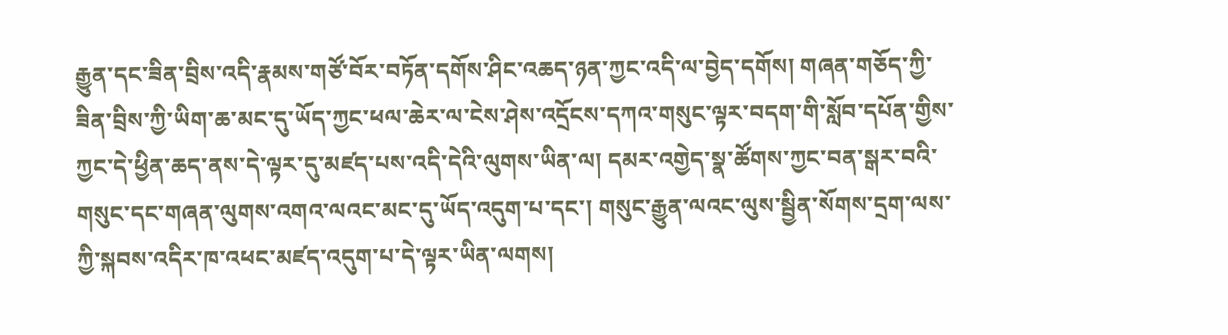རྒྱུན་དང་ཟིན་བྲིས་འདི་རྣམས་གཙོ་བོར་བཏོན་དགོས་ཤིང་འཆད་ཉན་ཀྱང་འདི་ལ་བྱེད་དགོས། གཞན་གཅོད་ཀྱི་ཟིན་བྲིས་ཀྱི་ཡིག་ཆ་མང་དུ་ཡོད་ཀྱང་ཕལ་ཆེར་ལ་ངེས་ཤེས་འདྲོངས་དཀའ་གསུང་ལྟར་བདག་གི་སློབ་དཔོན་གྱིས་ཀྱང་དེ་ཕྱིན་ཆད་ནས་དེ་ལྟར་དུ་མཛད་པས་འདི་དེའི་ལུགས་ཡིན་ལ། དམར་འགྱེད་སྣ་ཚོགས་ཀྱང་བན་སྒར་བའི་གསུང་དང་གཞན་ལུགས་འགའ་ལའང་མང་དུ་ཡོད་འདུག་པ་དང་། གསུང་རྒྱུན་ལའང་ལུས་སྦྱིན་སོགས་དྲག་ལས་ཀྱི་སྐབས་འདིར་ཁ་འཕང་མཛད་འདུག་པ་དེ་ལྟར་ཡིན་ལགས།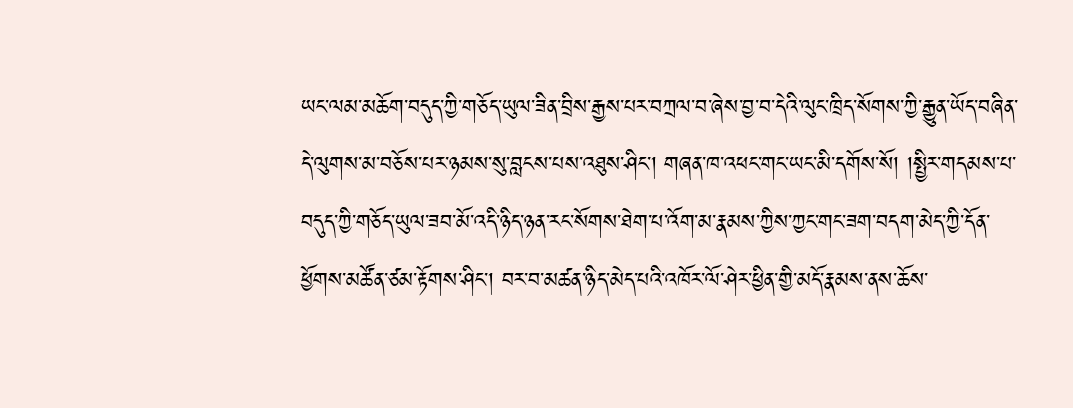ཡང་ལམ་མཆོག་བདུད་ཀྱི་གཅོད་ཡུལ་ཟིན་བྲིས་རྒྱས་པར་བཀྲལ་བ་ཞེས་བྱ་བ་དེའི་ལུང་ཁྲིད་སོགས་ཀྱི་རྒྱུན་ཡོད་བཞིན་དེ་ལུགས་མ་བཅོས་པར་ཉམས་སུ་བླངས་པས་འཐུས་ཤིང་། གཞན་ཁ་འཕང་གང་ཡང་མི་དགོས་སོ། །སྤྱིར་གདམས་པ་བདུད་ཀྱི་གཅོད་ཡུལ་ཟབ་མོ་འདི་ཉིད་ཉན་རང་སོགས་ཐེག་པ་འོག་མ་རྣམས་ཀྱིས་ཀྱང་གང་ཟག་བདག་མེད་ཀྱི་དོན་ཕྱོགས་མཚོན་ཙམ་རྟོགས་ཤིང་། བར་བ་མཚན་ཉིད་མེད་པའི་འཁོར་ལོ་ཤེར་ཕྱིན་གྱི་མདོ་རྣམས་ནས་ཆོས་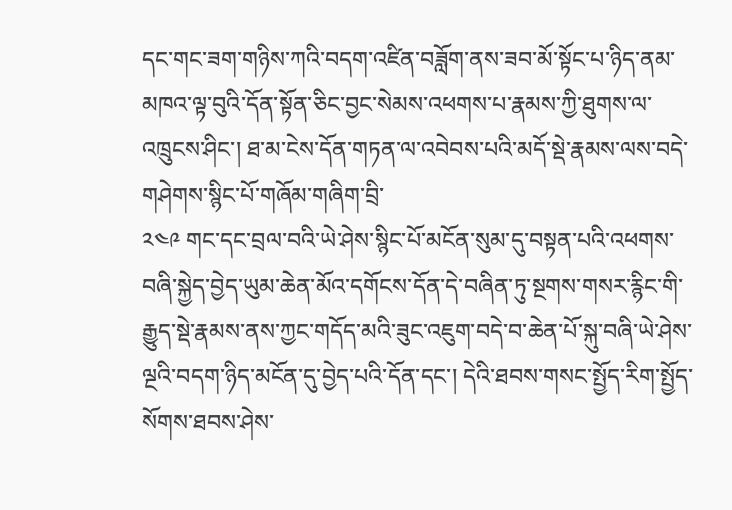དང་གང་ཟག་གཉིས་ཀའི་བདག་འཛིན་བཟློག་ནས་ཟབ་མོ་སྟོང་པ་ཉིད་ནམ་མཁའ་ལྟ་བུའི་དོན་སྟོན་ཅིང་བྱང་སེམས་འཕགས་པ་རྣམས་ཀྱི་ཐུགས་ལ་འཁྲུངས་ཤིང་། ཐ་མ་ངེས་དོན་གཏན་ལ་འབེབས་པའི་མདོ་སྡེ་རྣམས་ལས་བདེ་གཤེགས་སྙིང་པོ་གཞོམ་གཞིག་བྲི་
༢༤༩ གང་དང་བྲལ་བའི་ཡེ་ཤེས་སྙིང་པོ་མངོན་སུམ་དུ་བསྟན་པའི་འཕགས་བཞི་སྐྱེད་བྱེད་ཡུམ་ཆེན་མོའ་དགོངས་དོན་དེ་བཞིན་ཏུ་སྔགས་གསར་རྙིང་གི་རྒྱུད་སྡེ་རྣམས་ནས་ཀྱང་གདོད་མའི་ཟུང་འཇུག་བདེ་བ་ཆེན་པོ་སྐུ་བཞི་ཡེ་ཤེས་ལྔའི་བདག་ཉིད་མངོན་དུ་བྱེད་པའི་དོན་དང་། དེའི་ཐབས་གསང་སྤྱོད་རིག་སྤྱོད་སོགས་ཐབས་ཤེས་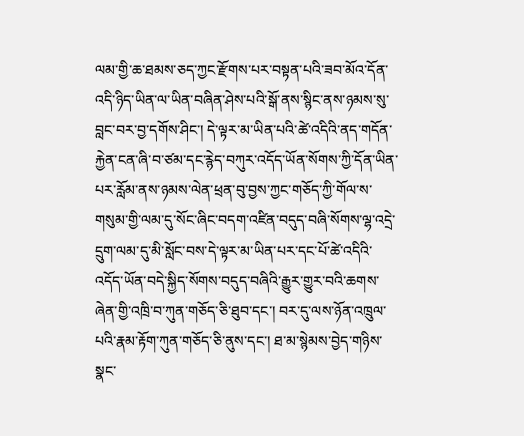ལམ་གྱི་ཆ་ཐམས་ཅད་ཀྱང་རྫོགས་པར་བསྟན་པའི་ཟབ་མོའ་དོན་འདི་ཉིད་ཡིན་ལ་ཡིན་བཞིན་ཤེས་པའི་སྒོ་ནས་སྙིང་ནས་ཉམས་སུ་བླང་བར་བྱ་དགོས་ཤིང་། དེ་ལྟར་མ་ཡིན་པའི་ཚེ་འདིའི་ནད་གདོན་རྐྱེན་ངན་ཞི་བ་ཙམ་དང་རྙེད་བཀུར་འདོད་ཡོན་སོགས་ཀྱི་དོན་ཡིན་པར་རློམ་ནས་ཉམས་ལེན་ཕྲན་བུ་བྱས་ཀྱང་གཅོད་ཀྱི་གོལ་ས་གསུམ་གྱི་ལམ་དུ་སོང་ཞིང་བདག་འཛིན་བདུད་བཞི་སོགས་ལྷ་འདྲེ་དྲུག་ལམ་དུ་མི་སློང་བས་དེ་ལྟར་མ་ཡིན་པར་དང་པོ་ཚེ་འདིའི་འདོད་ཡོན་བདེ་སྐྱིད་སོགས་བདུད་བཞིའི་རྒྱུར་གྱུར་བའི་ཆགས་ཞེན་གྱི་འཁྲི་བ་ཀུན་གཅོད་ཅི་ཐུབ་དང་། བར་དུ་ལས་ཉོན་འཁྲུལ་པའི་རྣམ་རྟོག་ཀུན་གཅོད་ཅི་ནུས་དང་། ཐ་མ་སྙེམས་བྱེད་གཉིས་སྣང་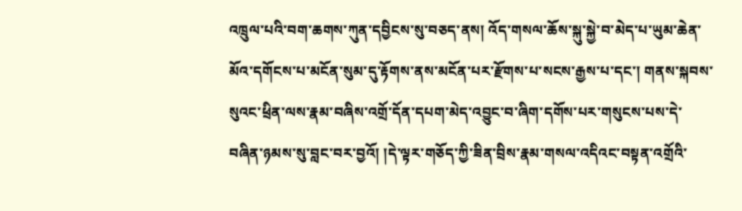འཁྲུལ་པའི་བག་ཆགས་ཀུན་དབྱིངས་སུ་བཅད་ནས། འོད་གསལ་ཆོས་སྐུ་སྐྱེ་བ་མེད་པ་ཡུམ་ཆེན་མོའ་དགོངས་པ་མངོན་སུམ་དུ་རྟོགས་ནས་མངོན་པར་རྫོགས་པ་སངས་རྒྱས་པ་དང་། གནས་སྐབས་སུའང་ཕྲིན་ལས་རྣམ་བཞིས་འགྲོ་དོན་དཔག་མེད་འབྱུང་བ་ཞིག་དགོས་པར་གསུངས་པས་དེ་བཞིན་ཉམས་སུ་བླང་བར་བྱའོ། །དེ་ལྟར་གཅོད་ཀྱི་ཟིན་བྲིས་རྣམ་གསལ་འདིའང་བསྟན་འགྲོའི་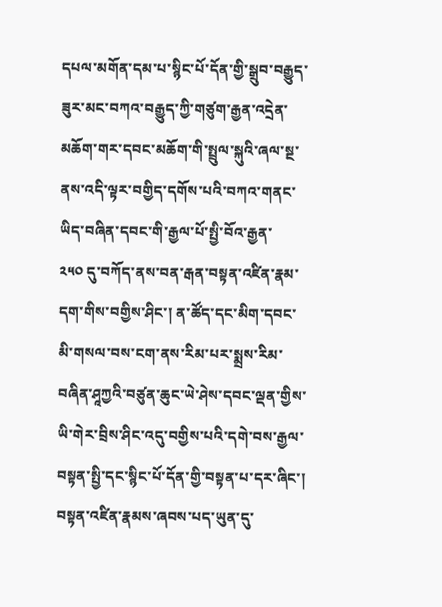དཔལ་མགོན་དམ་པ་སྙིང་པོ་དོན་གྱི་སྒྲུབ་བརྒྱུད་ཟུར་མང་བཀའ་བརྒྱུད་ཀྱི་གཙུག་རྒྱན་འདྲེན་མཆོག་གར་དབང་མཆོག་གི་སྤྲུལ་སྐུའི་ཞལ་སྔ་ནས་འདི་ལྟར་བགྱིད་དགོས་པའི་བཀའ་གནང་ཡིད་བཞིན་དབང་གི་རྒྱལ་པོ་སྤྱི་བོའ་རྒྱན་
༢༥༠ དུ་བཀོད་ནས་བན་རྒན་བསྟན་འཛིན་རྣམ་དག་གིས་བགྱིས་ཤིང་། ན་ཚོད་དང་མིག་དབང་མི་གསལ་བས་ངག་ནས་རིམ་པར་སྨྲས་རིམ་བཞིན་ཤཱཀྱའི་བཙུན་ཆུང་ཡེ་ཤེས་དབང་ལྡན་གྱིས་ཡི་གེར་བྲིས་ཤིང་འདུ་བགྱིས་པའི་དགེ་བས་རྒྱལ་བསྟན་སྤྱི་དང་སྙིང་པོ་དོན་གྱི་བསྟན་པ་དར་ཞིང་། བསྟན་འཛིན་རྣམས་ཞབས་པད་ཡུན་དུ་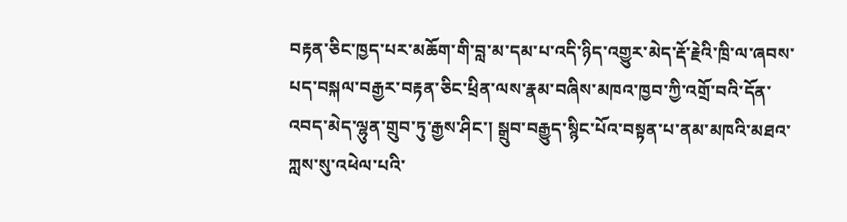བརྟན་ཅིང་ཁྱད་པར་མཆོག་གི་བླ་མ་དམ་པ་འདི་ཉིད་འགྱུར་མེད་རྡོ་རྗེའི་ཁྲི་ལ་ཞབས་པད་བསྐལ་བརྒྱར་བརྟན་ཅིང་ཕྲིན་ལས་རྣམ་བཞིས་མཁའ་ཁྱབ་ཀྱི་འགྲོ་བའི་དོན་འབད་མེད་ལྷུན་གྲུབ་ཏུ་རྒྱས་ཤིང་། སྒྲུབ་བརྒྱུད་སྙིང་པོའ་བསྟན་པ་ནམ་མཁའི་མཐའ་ཀླས་སུ་འཕེལ་པའི་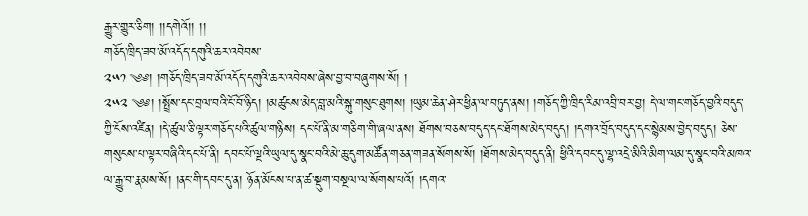རྒྱུར་གྱུར་ཅིག། །།དགེའོ།། །།
གཅོད་ཁྲིད་ཟབ་མོ་འདོད་དགུའི་ཆར་འབེབས་
༢༥༡ ༄༅། །གཅོད་ཁྲིད་ཟབ་མོ་འདོད་དགུའི་ཆར་འབེབས་ཞེས་བྱ་བ་བཞུགས་སོ། །
༢༥༢ ༄༅། །སྤྲོས་དང་བྲལ་བའི་ངོ་བོ་ཉིད། །མཚུངས་མེད་བླ་མའི་སྐུ་གསུང་ཐུགས། །ཡུམ་ཆེན་ཤེར་ཕྱིན་ལ་བཏུད་ནས། །གཅོད་ཀྱི་ཁྲིད་རིམ་འབྲི་བར་བྱ། དེ་ལ་གང་གཅོད་བྱའི་བདུད་ཀྱི་ངོས་འཛིན། །དེ་ཚུལ་ཅི་ལྟར་གཅོད་པའི་ཚུལ་གཉིས། དང་པོ་ནི་མ་གཅིག་གི་ཞལ་ནས། ཐོགས་བཅས་བདུད་དང་ཐོགས་མེད་བདུད། །དགའ་བྲོད་བདུད་དང་སྙེམས་བྱེད་བདུད། ཅེས་གསུངས་པ་ལྟར་བཞིའི་དང་པོ་ནི། དབང་པོ་ལྔའི་ཡུལ་དུ་སྣང་བའི་མེ་ཆུ་དུག་མཚོན་གཅན་གཟན་སོགས་སོ། །ཐོགས་མེད་བདུད་ནི། ཕྱིའི་དབང་དུ་ལྷ་འདྲེ་མིའི་མིག་ལམ་དུ་སྣང་བའི་མཁའ་ལ་རྒྱུ་བ་རྣམས་སོ། །ནང་གི་དབང་དུ་ན། ཉོན་མོངས་པ་ན་ཚ་སྡུག་བསྔལ་ལ་སོགས་པའོ། །དགའ་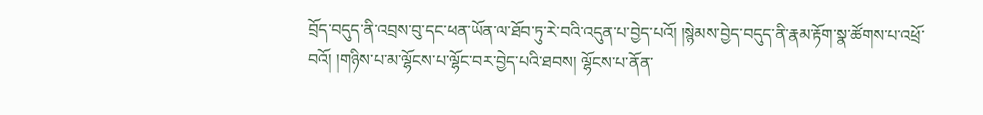བྲོད་བདུད་ནི་འབྲས་བུ་དང་ཕན་ཡོན་ལ་ཐོབ་ཏུ་རེ་བའི་འདུན་པ་བྱེད་པའོ། །སྙེམས་བྱེད་བདུད་ནི་རྣམ་རྟོག་སྣ་ཚོགས་པ་འཕྲོ་བའོ། །གཉིས་པ་མ་ལྷོངས་པ་ལྷོང་བར་བྱེད་པའི་ཐབས། ལྷོངས་པ་ནོན་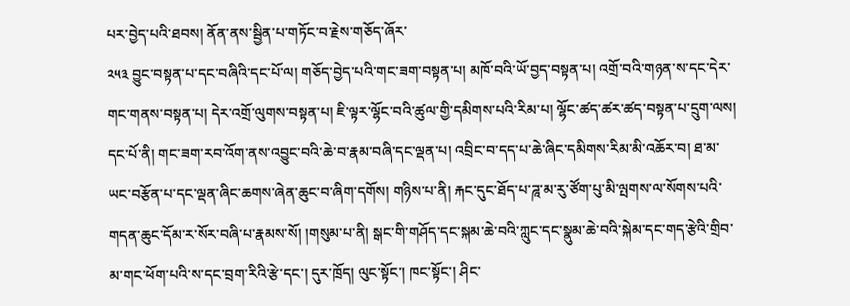པར་བྱེད་པའི་ཐབས། ནོན་ནས་སྦྱིན་པ་གཏོང་བ་རྗེས་གཅོད་ཞོར་
༢༥༣ བྱུང་བསྟན་པ་དང་བཞིའི་དང་པོ་ལ། གཅོད་བྱེད་པའི་གང་ཟག་བསྟན་པ། མཁོ་བའི་ཡོ་བྱད་བསྟན་པ། འགྲོ་བའི་གཉན་ས་དང་དེར་གང་གནས་བསྟན་པ། དེར་འགྲོ་ལུགས་བསྟན་པ། ཇི་ལྟར་ལྷོང་བའི་ཚུལ་གྱི་དམིགས་པའི་རིམ་པ། ལྷོང་ཚད་ཚར་ཚད་བསྟན་པ་དྲུག་ལས། དང་པོ་ནི། གང་ཟག་རབ་འོག་ནས་འབྱུང་བའི་ཆེ་བ་རྣམ་བཞི་དང་ལྡན་པ། འབྲིང་བ་དད་པ་ཆེ་ཞིང་དམིགས་རིམ་མི་འཆོར་བ། ཐ་མ་ཡང་བརྩོན་པ་དང་ལྡན་ཞིང་ཆགས་ཞེན་ཆུང་བ་ཞིག་དགོས། གཉིས་པ་ནི། རྐང་དུང་ཐོད་པ་ཌཱ་མ་རུ་ཙོག་པུ་མི་ལྤགས་ལ་སོགས་པའི་གདན་ཆུང་དོམ་ར་སོར་བཞི་པ་རྣམས་སོ། །གསུམ་པ་ནི། སྒང་གི་གཤོད་དང་སྐམ་ཆེ་བའི་ཀླུང་དང་སྣུམ་ཆེ་བའི་སྐེམ་དང་གད་རྩེའི་གྲིབ་མ་གང་ཕོག་པའི་ས་དང་བྲག་རིའི་རྩེ་དང་། དུར་ཁྲོད། ལུང་སྟོང་། ཁང་སྟོང་། ཤིང་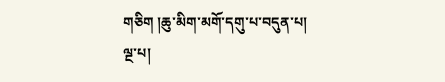གཅིག །ཆུ་མིག་མགོ་དགུ་པ་བདུན་པ། ལྔ་པ།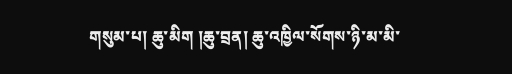གསུམ་པ། ཆུ་མིག །ཆུ་བྲན། ཆུ་འཁྱིལ་སོགས་ཉི་མ་མི་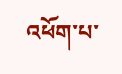འཕོག་པ་